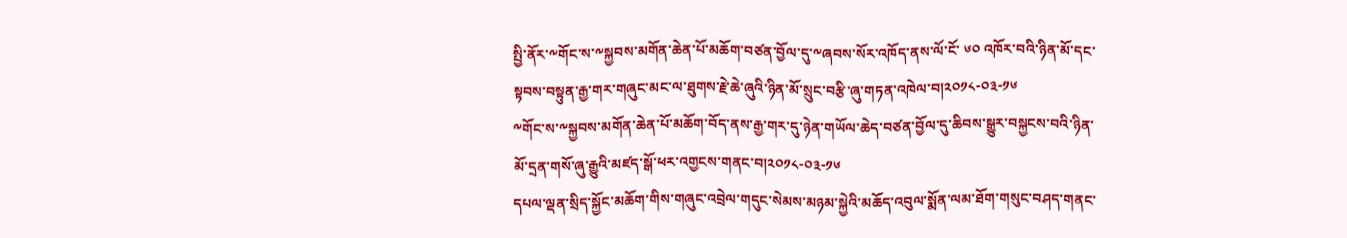སྤྱི་ནོར་༸གོང་ས་༸སྐྱབས་མགོན་ཆེན་པོ་མཆོག་བཙན་བྱོལ་དུ་༸ཞབས་སོར་འཁོད་ནས་ལོ་ངོ་ ༦༠ འཁོར་བའི་ཉིན་མོ་དང་སྟབས་བསྟུན་རྒྱ་གར་གཞུང་མང་ལ་ཐུགས་རྗེ་ཆེ་ཞུའི་ཉིན་མོ་སྲུང་བརྩི་ཞུ་གཏན་འཁེལ་བ།༢༠༡༨-༠༣-༡༦
༸གོང་ས་༸སྐྱབས་མགོན་ཆེན་པོ་མཆོག་བོད་ནས་རྒྱ་གར་དུ་ཉེན་གཡོལ་ཆེད་བཙན་བྱོལ་དུ་ཆིབས་སྒྱུར་བསྐྱངས་བའི་ཉིན་མོ་དྲན་གསོ་ཞུ་རྒྱུའི་མཛད་སྒོ་ཕར་འགྱངས་གནང་བ།༢༠༡༨-༠༣-༡༦
དཔལ་ལྡན་སྲིད་སྐྱོང་མཆོག་གིས་གཞུང་འབྲེལ་གདུང་སེམས་མཉམ་སྐྱེའི་མཆོད་འབུལ་སྨོན་ལམ་ཐོག་གསུང་བཤད་གནང་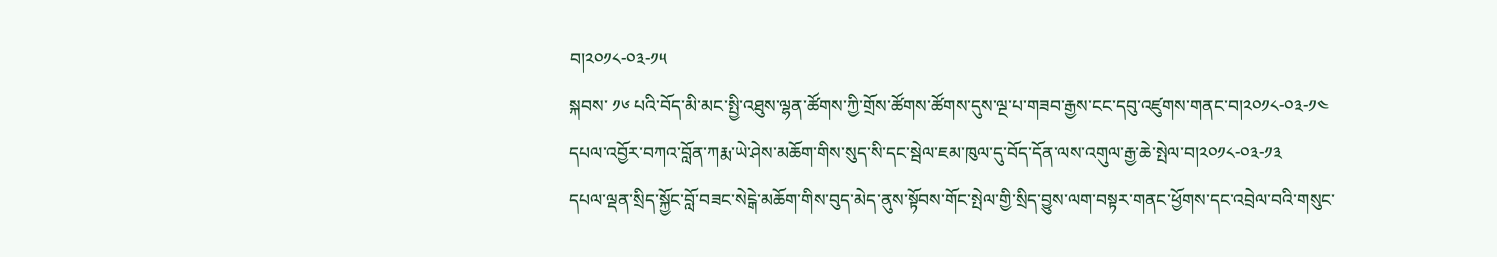བ།༢༠༡༨-༠༣-༡༥
སྐབས་ ༡༦ པའི་བོད་མི་མང་སྤྱི་འཐུས་ལྷན་ཚོགས་ཀྱི་གྲོས་ཚོགས་ཚོགས་དུས་ལྔ་པ་གཟབ་རྒྱས་ངང་དབུ་འཛུགས་གནང་བ།༢༠༡༨-༠༣-༡༤
དཔལ་འབྱོར་བཀའ་བློན་ཀརྨ་ཡེ་ཤེས་མཆོག་གིས་སུད་སི་དང་སྦེལ་ཇམ་ཁུལ་དུ་བོད་དོན་ལས་འགུལ་རྒྱ་ཆེ་སྤེལ་བ།༢༠༡༨-༠༣-༡༣
དཔལ་ལྡན་སྲིད་སྐྱོང་བློ་བཟང་སེངྒེ་མཆོག་གིས་བུད་མེད་ནུས་སྟོབས་གོང་སྤེལ་གྱི་སྲིད་བྱུས་ལག་བསྟར་གནང་ཕྱོགས་དང་འབྲེལ་བའི་གསུང་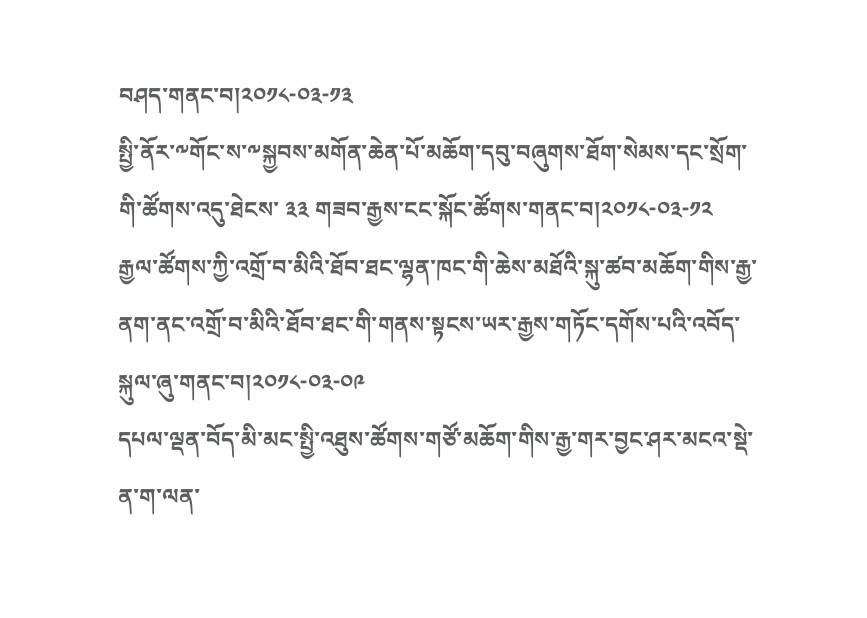བཤད་གནང་བ།༢༠༡༨-༠༣-༡༣
སྤྱི་ནོར་༸གོང་ས་༸སྐྱབས་མགོན་ཆེན་པོ་མཆོག་དབུ་བཞུགས་ཐོག་སེམས་དང་སྲོག་གི་ཚོགས་འདུ་ཐེངས་ ༣༣ གཟབ་རྒྱས་ངང་སྐོང་ཚོགས་གནང་བ།༢༠༡༨-༠༣-༡༢
རྒྱལ་ཚོགས་ཀྱི་འགྲོ་བ་མིའི་ཐོབ་ཐང་ལྷན་ཁང་གི་ཆེས་མཐོའི་སྐུ་ཚབ་མཆོག་གིས་རྒྱ་ནག་ནང་འགྲོ་བ་མིའི་ཐོབ་ཐང་གི་གནས་སྟངས་ཡར་རྒྱས་གཏོང་དགོས་པའི་འབོད་སྐུལ་ཞུ་གནང་བ།༢༠༡༨-༠༣-༠༩
དཔལ་ལྡན་བོད་མི་མང་སྤྱི་འཐུས་ཚོགས་གཙོ་མཆོག་གིས་རྒྱ་གར་བྱང་ཤར་མངའ་སྡེ་ན་ག་ལན་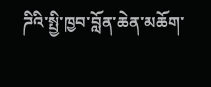ཌིའི་སྤྱི་ཁྱབ་བློན་ཆེན་མཆོག་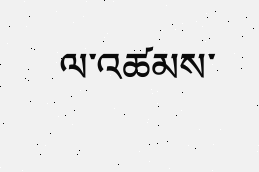ལ་འཚམས་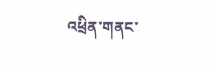འཕྲིན་གནང་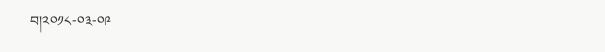བ།༢༠༡༨-༠༣-༠༩